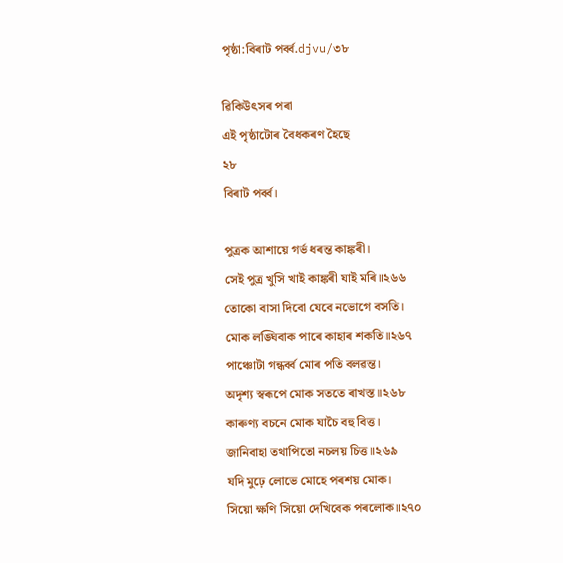পৃষ্ঠা:বিৰাট পৰ্ব্ব.djvu/৩৮

ৱিকিউৎসৰ পৰা
এই পৃষ্ঠাটোৰ বৈধকৰণ হৈছে
২৮
বিৰাট পৰ্ব্ব।

পুত্ৰক আশায়ে গৰ্ভ ধৰন্ত কাঙ্কৰী।
সেই পুত্ৰ খুসি খাই কাঙ্কৰী যাই মৰি॥২৬৬
তোকো বাসা দিবো যেবে নভোগে বসতি।
মোক লঙ্ঘিবাক পাৰে কাহাৰ শকতি॥২৬৭
পাঞ্চোটা গন্ধৰ্ব্ব মোৰ পতি বলৱন্ত।
অদৃশ্য স্বৰূপে মোক সততে ৰাখস্ত॥২৬৮
কাৰুণ্য বচনে মোক যাচৈ বহু বিত্ত।
জানিবাহা তথাপিতো নচলয় চিত্ত॥২৬৯
যদি মুঢ়ে লোভে মোহে পৰশয় মোক।
সিয়ো ক্ষণি সিয়ো দেখিবেক পৰলোক॥২৭০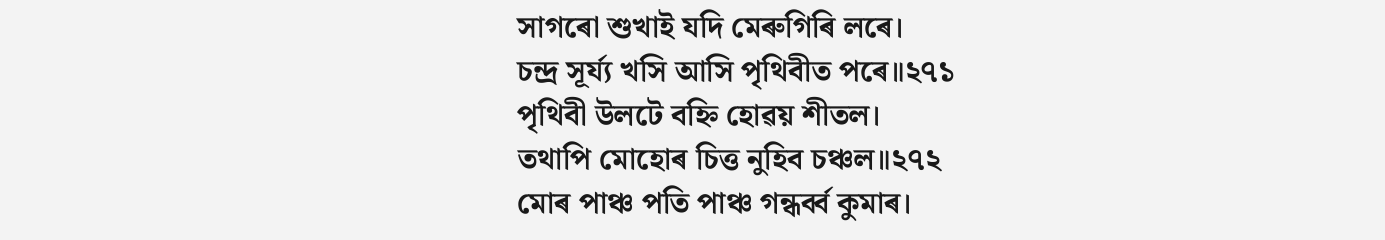সাগৰো শুখাই যদি মেৰুগিৰি লৰে।
চন্দ্ৰ সূৰ্য্য খসি আসি পৃথিবীত পৰে॥২৭১
পৃথিবী উলটে বহ্নি হোৱয় শীতল।
তথাপি মোহোৰ চিত্ত নুহিব চঞ্চল॥২৭২
মোৰ পাঞ্চ পতি পাঞ্চ গন্ধৰ্ব্ব কুমাৰ।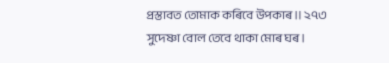প্ৰস্তাবত তোমাক কৰিবে উপকাৰ॥ ২৭৩
সুদেষ্ণা বোল তেবে থাকা মোৰ ঘৰ।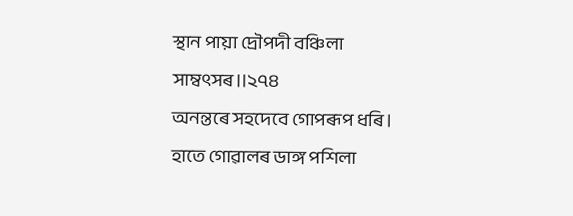স্থান পায়া দ্ৰৌপদী বঞ্চিলা সাম্বৎসৰ॥২৭৪
অনন্তৰে সহদেবে গোপৰূপ ধৰি।
হাতে গোৱালৰ ডাঙ্গ পশিলা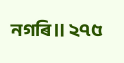নগৰি॥ ২৭৫